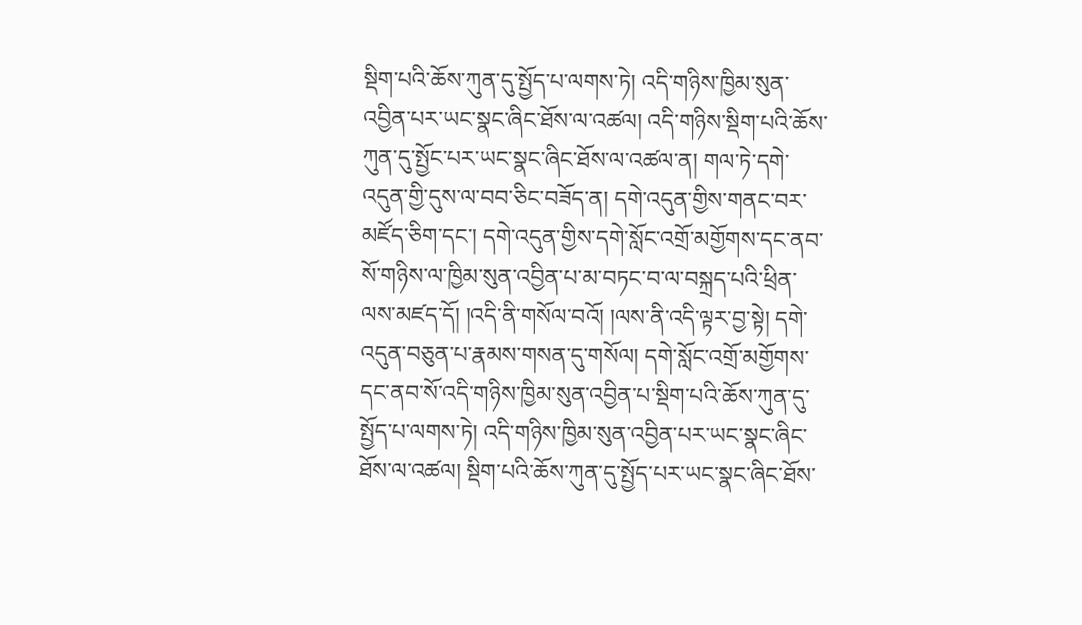སྡིག་པའི་ཆོས་ཀུན་དུ་སྤྱོད་པ་ལགས་ཏེ། འདི་གཉིས་ཁྱིམ་སུན་འབྱིན་པར་ཡང་སྣང་ཞིང་ཐོས་ལ་འཚལ། འདི་གཉིས་སྡིག་པའི་ཆོས་ཀུན་དུ་སྤྱོང་པར་ཡང་སྣང་ཞིང་ཐོས་ལ་འཚལ་ན། གལ་ཏེ་དགེ་འདུན་གྱི་དུས་ལ་བབ་ཅིང་བཟོད་ན། དགེ་འདུན་གྱིས་གནང་བར་མཛོད་ཅིག་དང་། དགེ་འདུན་གྱིས་དགེ་སློང་འགྲོ་མགྱོགས་དང་ནབ་སོ་གཉིས་ལ་ཁྱིམ་སུན་འབྱིན་པ་མ་བཏང་བ་ལ་བསྐྲད་པའི་ཕྲིན་ལས་མཛད་དོ། །འདི་ནི་གསོལ་བའོ། །ལས་ནི་འདི་ལྟར་བྱ་སྟེ། དགེ་འདུན་བཅུན་པ་རྣམས་གསན་དུ་གསོལ། དགེ་སློང་འགྲོ་མགྱོགས་དང་ནབ་སོ་འདི་གཉིས་ཁྱིམ་སུན་འབྱིན་པ་སྡིག་པའི་ཆོས་ཀུན་དུ་སྤྱོད་པ་ལགས་ཏེ། འདི་གཉིས་ཁྱིམ་སུན་འབྱིན་པར་ཡང་སྣང་ཞིང་ཐོས་ལ་འཚལ། སྡིག་པའི་ཆོས་ཀུན་དུ་སྤྱོད་པར་ཡང་སྣང་ཞིང་ཐོས་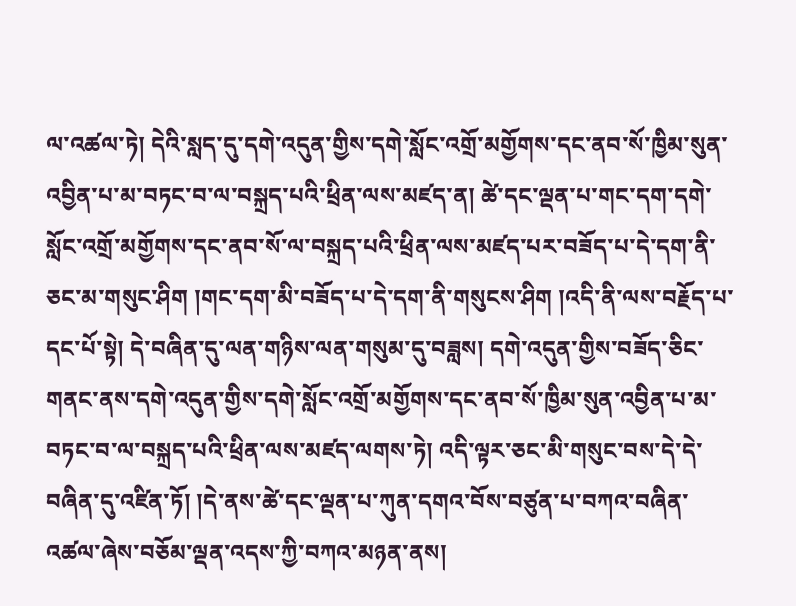ལ་འཚལ་ཏེ། དེའི་སླད་དུ་དགེ་འདུན་གྱིས་དགེ་སློང་འགྲོ་མགྱོགས་དང་ནབ་སོ་ཁྱིམ་སུན་འབྱིན་པ་མ་བཏང་བ་ལ་བསྐྲད་པའི་ཕྲིན་ལས་མཛད་ན། ཚེ་དང་ལྡན་པ་གང་དག་དགེ་སློང་འགྲོ་མགྱོགས་དང་ནབ་སོ་ལ་བསྐྲད་པའི་ཕྲིན་ལས་མཛད་པར་བཟོད་པ་དེ་དག་ནི་ཅང་མ་གསུང་ཤིག །གང་དག་མི་བཟོད་པ་དེ་དག་ནི་གསུངས་ཤིག །འདི་ནི་ལས་བརྗོད་པ་དང་པོ་སྟེ། དེ་བཞིན་དུ་ལན་གཉིས་ལན་གསུམ་དུ་བཟླས། དགེ་འདུན་གྱིས་བཟོད་ཅིང་གནང་ནས་དགེ་འདུན་གྱིས་དགེ་སློང་འགྲོ་མགྱོགས་དང་ནབ་སོ་ཁྱིམ་སུན་འབྱིན་པ་མ་བཏང་བ་ལ་བསྐྲད་པའི་ཕྲིན་ལས་མཛད་ལགས་ཏེ། འདི་ལྟར་ཅང་མི་གསུང་བས་དེ་དེ་བཞིན་དུ་འཛིན་ཏོ། །དེ་ནས་ཚེ་དང་ལྡན་པ་ཀུན་དགའ་བོས་བཙུན་པ་བཀའ་བཞིན་འཚལ་ཞེས་བཅོམ་ལྡན་འདས་ཀྱི་བཀའ་མཉན་ནས།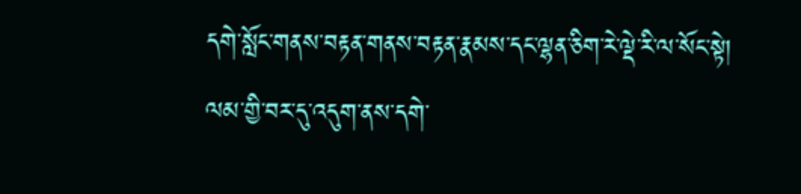དགེ་སློང་གནས་བརྟན་གནས་བརྟན་རྣམས་དང་ལྷན་ཅིག་རེ་ལྡེ་རི་ལ་སོང་སྟེ། ལམ་གྱི་བར་དུ་འདུག་ནས་དགེ་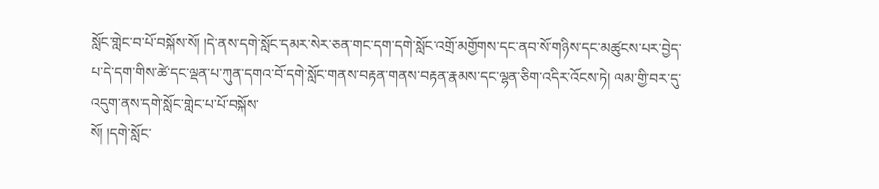སློང་གླེང་བ་པོ་བསྐོས་སོ། །དེ་ནས་དགེ་སློང་དམར་སེར་ཅན་གང་དག་དགེ་སློང་འགྲོ་མགྱོགས་དང་ནབ་སོ་གཉིས་དང་མཚུངས་པར་བྱེད་པ་དེ་དག་གིས་ཚེ་དང་ལྡན་པ་ཀུན་དགའ་བོ་དགེ་སློང་གནས་བརྟན་གནས་བརྟན་རྣམས་དང་ལྷན་ཅིག་འདིར་འོངས་ཏེ། ལམ་གྱི་བར་དུ་འདུག་ནས་དགེ་སློང་གླེང་པ་པོ་བསྐོས་
སོ། །དགེ་སློང་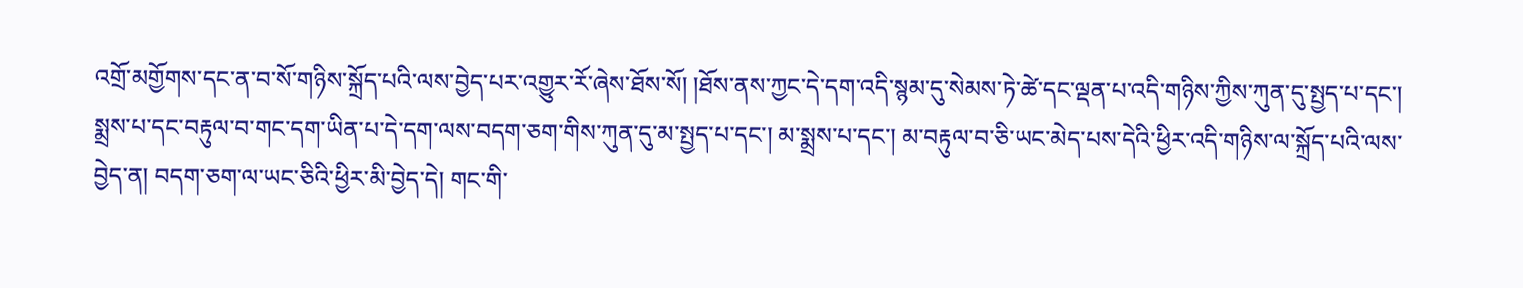འགྲོ་མགྱོགས་དང་ན་བ་སོ་གཉིས་སྐྲོད་པའི་ལས་བྱེད་པར་འགྱུར་རོ་ཞེས་ཐོས་སོ། །ཐོས་ནས་ཀྱང་དེ་དག་འདི་སྙམ་དུ་སེམས་ཏེ་ཚེ་དང་ལྡན་པ་འདི་གཉིས་ཀྱིས་ཀུན་དུ་སྤྱད་པ་དང་། སྨྲས་པ་དང་བརྟུལ་བ་གང་དག་ཡིན་པ་དེ་དག་ལས་བདག་ཅག་གིས་ཀུན་དུ་མ་སྤྱད་པ་དང་། མ་སྨྲས་པ་དང་། མ་བརྟུལ་བ་ཅི་ཡང་མེད་པས་དེའི་ཕྱིར་འདི་གཉིས་ལ་སྐྲོད་པའི་ལས་བྱེད་ན། བདག་ཅག་ལ་ཡང་ཅིའི་ཕྱིར་མི་བྱེད་དེ། གང་གི་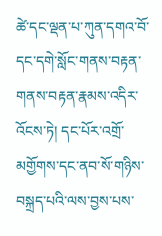ཚེ་དང་ལྡན་པ་ཀུན་དགའ་བོ་དང་དགེ་སློང་གནས་བརྟན་གནས་བརྟན་རྣམས་འདིར་འོངས་ཏེ། དང་པོར་འགྲོ་མགྱོགས་དང་ནབ་སོ་གཉིས་བསྐྲད་པའི་ལས་བྱས་པས་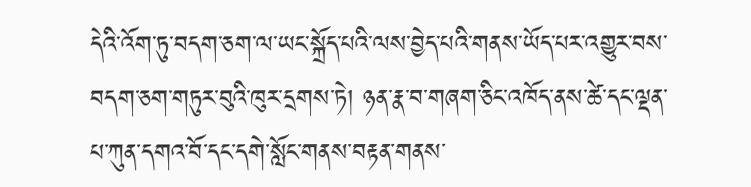དེའི་འོག་ཏུ་བདག་ཅག་ལ་ཡང་སྐྲོད་པའི་ལས་བྱེད་པའི་གནས་ཡོད་པར་འགྱུར་བས་བདག་ཅག་གཏུར་བུའི་ཁུར་དྲགས་ཏེ། ཉན་རྣ་བ་གཞག་ཅིང་འཁོད་ནས་ཚེ་དང་ལྡན་པ་ཀུན་དགའ་བོ་དང་དགེ་སློང་གནས་བརྟན་གནས་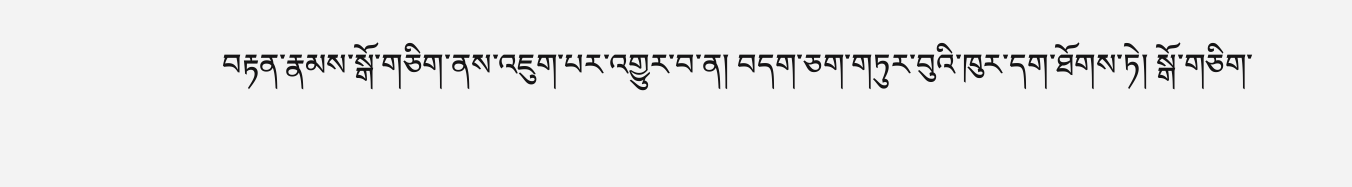བརྟན་རྣམས་སྒོ་གཅིག་ནས་འཇུག་པར་འགྱུར་བ་ན། བདག་ཅག་གཏུར་བུའི་ཁུར་དག་ཐོགས་ཏེ། སྒོ་གཅིག་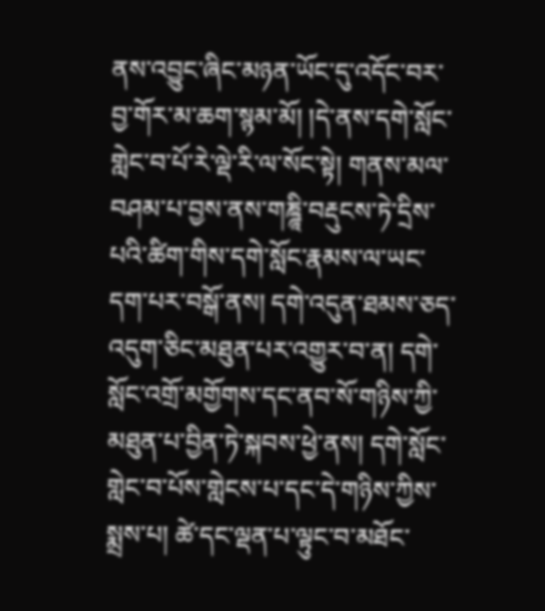ནས་འབྱུང་ཞིང་མཉན་ཡོང་དུ་འདོང་བར་བྱ་གོར་མ་ཆག་སྙམ་མོ། །དེ་ནས་དགེ་སློང་གླེང་བ་པོ་རེ་ལྡེ་རི་ལ་སོང་སྟེ། གནས་མལ་བཤམ་པ་བྱས་ནས་གཎྜཱི་བརྡུངས་ཏེ་དྲིས་པའི་ཚིག་གིས་དགེ་སློང་རྣམས་ལ་ཡང་དག་པར་བསྒོ་ནས། དགེ་འདུན་ཐམས་ཅད་འདུག་ཅིང་མཐུན་པར་འགྱུར་བ་ན། དགེ་སློང་འགྲོ་མགྱོགས་དང་ནབ་སོ་གཉིས་ཀྱི་མཐུན་པ་བྱིན་ཏེ་སྐབས་ཕྱེ་ནས། དགེ་སློང་གླེང་བ་པོས་གླེངས་པ་དང་དེ་གཉིས་ཀྱིས་སྨྲས་པ། ཚེ་དང་ལྡན་པ་ལྟུང་བ་མཐོང་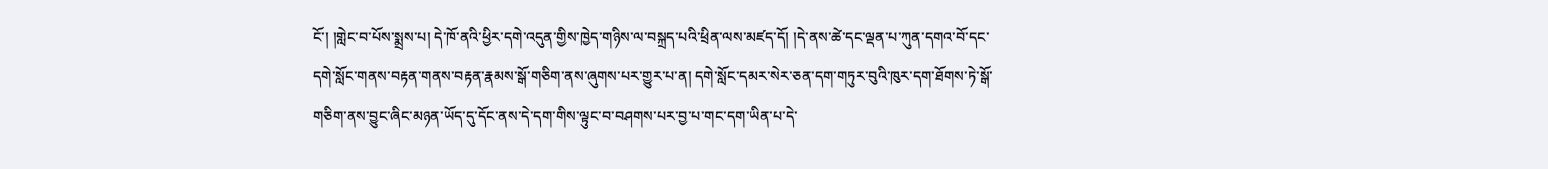ངོ་། །གླེང་བ་པོས་སྨྲས་པ། དེ་ཁོ་ནའི་ཕྱིར་དགེ་འདུན་གྱིས་ཁྱེད་གཉིས་ལ་བསྐྲད་པའི་ཕྲིན་ལས་མཛད་དོ། །དེ་ནས་ཚེ་དང་ལྡན་པ་ཀུན་དགའ་བོ་དང་དགེ་སློང་གནས་བརྟན་གནས་བརྟན་རྣམས་སྒོ་གཅིག་ནས་ཞུགས་པར་གྱུར་པ་ན། དགེ་སློང་དམར་སེར་ཅན་དག་གཏུར་བུའི་ཁུར་དག་ཐོགས་ཏེ་སྒོ་གཅིག་ནས་བྱུང་ཞིང་མཉན་ཡོད་དུ་དོང་ནས་དེ་དག་གིས་ལྟུང་བ་བཤགས་པར་བྱ་པ་གང་དག་ཡིན་པ་དེ་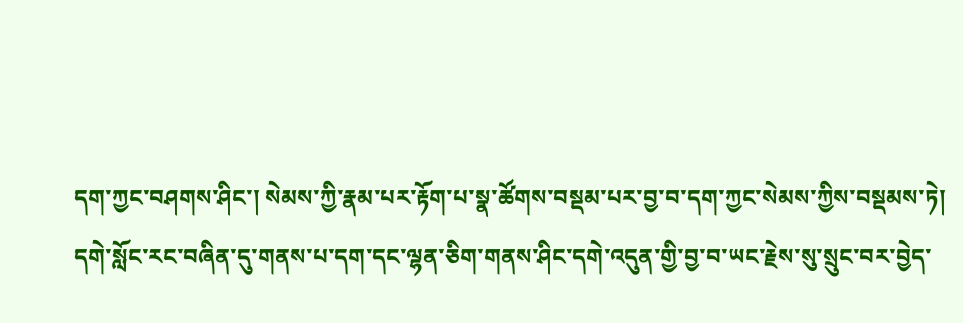དག་ཀྱང་བཤགས་ཤིང་། སེམས་ཀྱི་རྣམ་པར་རྟོག་པ་སྣ་ཚོགས་བསྡམ་པར་བྱ་བ་དག་ཀྱང་སེམས་ཀྱིས་བསྡམས་ཏེ།
དགེ་སློང་རང་བཞིན་དུ་གནས་པ་དག་དང་ལྷན་ཅིག་གནས་ཤིང་དགེ་འདུན་གྱི་བྱ་བ་ཡང་རྗེས་སུ་སྲུང་བར་བྱེད་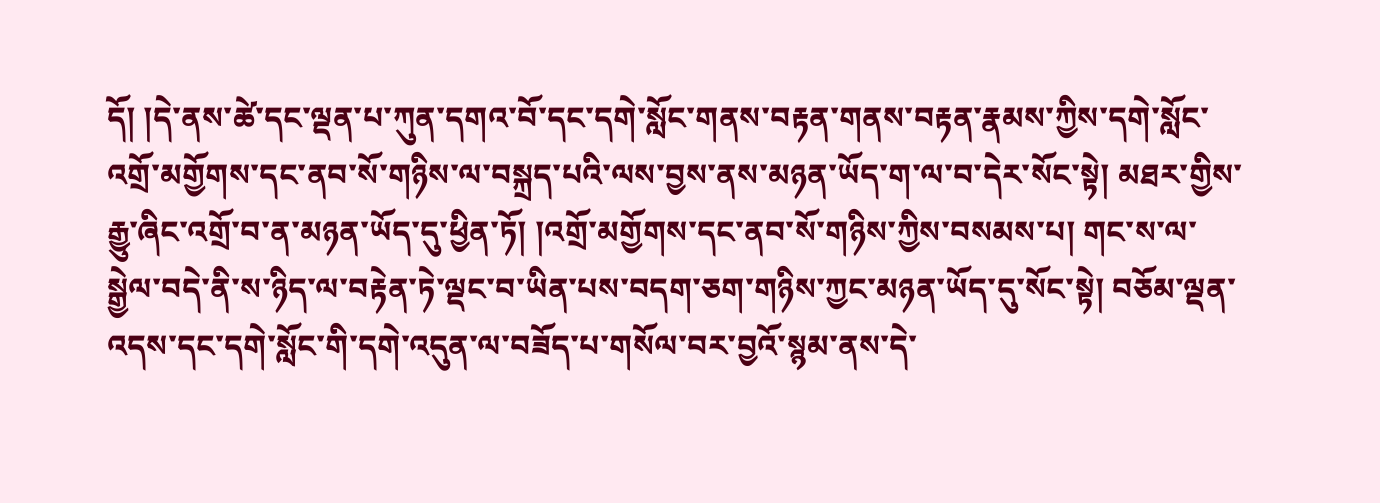དོ། །དེ་ནས་ཚེ་དང་ལྡན་པ་ཀུན་དགའ་བོ་དང་དགེ་སློང་གནས་བརྟན་གནས་བརྟན་རྣམས་ཀྱིས་དགེ་སློང་འགྲོ་མགྱོགས་དང་ནབ་སོ་གཉིས་ལ་བསྐྲད་པའི་ལས་བྱས་ནས་མཉན་ཡོད་ག་ལ་བ་དེར་སོང་སྟེ། མཐར་གྱིས་རྒྱུ་ཞིང་འགྲོ་བ་ན་མཉན་ཡོད་དུ་ཕྱིན་ཏོ། །འགྲོ་མགྱོགས་དང་ནབ་སོ་གཉིས་ཀྱིས་བསམས་པ། གང་ས་ལ་སྒྱེལ་བདེ་ནི་ས་ཉིད་ལ་བརྟེན་ཏེ་ལྡང་བ་ཡིན་པས་བདག་ཅག་གཉིས་ཀྱང་མཉན་ཡོད་དུ་སོང་སྟེ། བཅོམ་ལྡན་འདས་དང་དགེ་སློང་གི་དགེ་འདུན་ལ་བཟོད་པ་གསོལ་བར་བྱའོ་སྙམ་ནས་དེ་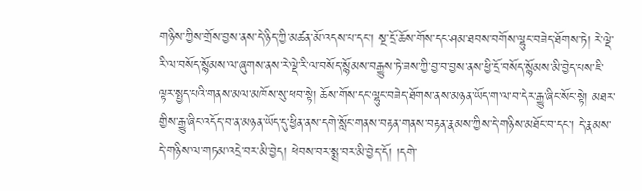གཉིས་ཀྱིས་གྲོས་བྱས་ནས་དེ་ཉིད་ཀྱི་མཚན་མོ་འདས་པ་དང་། སྔ་དྲོ་ཆོས་གོས་དང་ཤམ་ཐབས་བགོས་ལྷུང་བཟེད་ཐོགས་ཏེ། རེ་ལྡེ་རི་ལ་བསོད་སྙོམས་ལ་ཞུགས་ནས་རེ་ལྡེ་རི་ལ་བསོད་སྙོམས་བརྒྱུས་ཏེ་ཟས་ཀྱི་བྱ་བ་བྱས་ནས་ཕྱི་དྲོ་བསོད་སྙོམས་མི་བྱེད་པས་ཇི་ལྟར་སྤྱད་པའི་གནས་མལ་མཁོས་སུ་ཕབ་སྟེ། ཆོས་གོས་དང་ལྷུང་བཟེད་ཐོགས་ནས་མཉན་ཡོད་ག་ལ་བ་དེར་རྒྱུ་ཞིང་སོང་སྟེ། མཐར་གྱིས་རྒྱུ་ཞིང་འདོད་བ་ན་མཉན་ཡོད་དུ་ཕྱིན་ནས་དགེ་སློང་གནས་བརྟན་གནས་བརྟན་རྣམས་ཀྱིས་དེ་གཉིས་མཐོང་བ་དང་། དེ་རྣམས་དེ་གཉིས་ལ་གཏམ་འདྲེ་བར་མི་བྱེད། ཕེབས་བར་སྨྲ་བར་མི་བྱེད་དོ། །དགེ་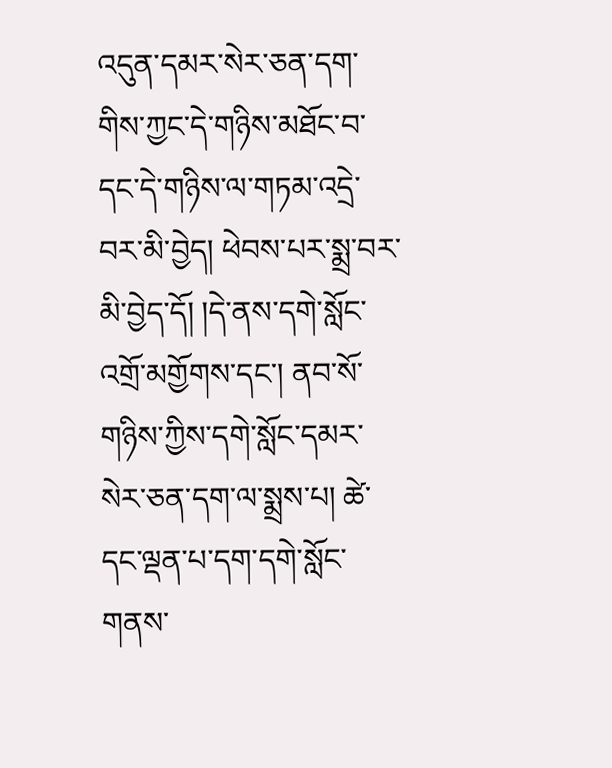འདུན་དམར་སེར་ཅན་དག་གིས་ཀྱང་དེ་གཉིས་མཐོང་བ་དང་དེ་གཉིས་ལ་གཏམ་འདྲེ་བར་མི་བྱེད། ཕེབས་པར་སྨྲ་བར་མི་བྱེད་དོ། །དེ་ནས་དགེ་སློང་འགྲོ་མགྱོགས་དང་། ནབ་སོ་གཉིས་ཀྱིས་དགེ་སློང་དམར་སེར་ཅན་དག་ལ་སྨྲས་པ། ཚེ་དང་ལྡན་པ་དག་དགེ་སློང་གནས་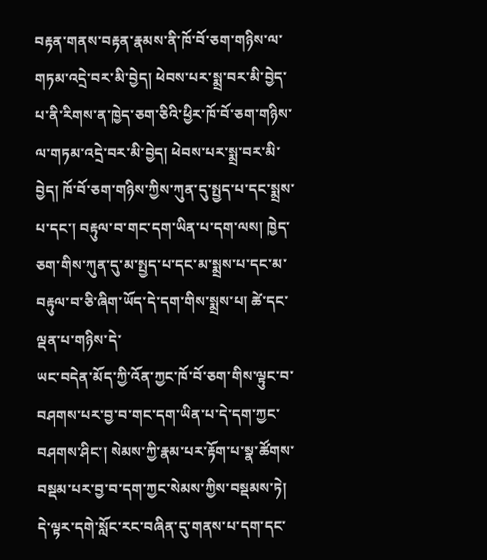བརྟན་གནས་བརྟན་རྣམས་ནི་ཁོ་བོ་ཅག་གཉིས་ལ་གཏམ་འདྲེ་བར་མི་བྱེད། ཕེབས་པར་སྨྲ་བར་མི་བྱེད་པ་ནི་རིགས་ན་ཁྱེད་ཅག་ཅིའི་ཕྱིར་ཁོ་བོ་ཅག་གཉིས་ལ་གཏམ་འདྲེ་བར་མི་བྱེད། ཕེབས་པར་སྨྲ་བར་མི་བྱེད། ཁོ་བོ་ཅག་གཉིས་ཀྱིས་ཀུན་དུ་སྤྱད་པ་དང་སྨྲས་པ་དང་། བརྟུལ་བ་གང་དག་ཡིན་པ་དག་ལས། ཁྱེད་ཅག་གིས་ཀུན་དུ་མ་སྤྱད་པ་དང་མ་སྨྲས་པ་དང་མ་བརྟུལ་བ་ཅི་ཞིག་ཡོད་དེ་དག་གིས་སྨྲས་པ། ཚེ་དང་ལྡན་པ་གཉིས་དེ་
ཡང་བདེན་མོད་ཀྱི་འོན་ཀྱང་ཁོ་བོ་ཅག་གིས་ལྟུང་བ་བཤགས་པར་བྱ་བ་གང་དག་ཡིན་པ་དེ་དག་ཀྱང་བཤགས་ཤིང་། སེམས་ཀྱི་རྣམ་པར་རྟོག་པ་སྣ་ཚོགས་བསྡམ་པར་བྱ་བ་དག་ཀྱང་སེམས་ཀྱིས་བསྡམས་ཏེ། དེ་ལྟར་དགེ་སློང་རང་བཞིན་དུ་གནས་པ་དག་དང་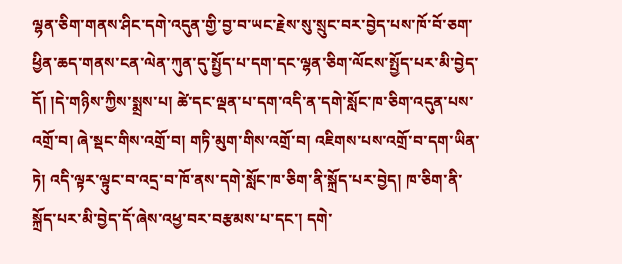ལྷན་ཅིག་གནས་ཤིང་དགེ་འདུན་གྱི་བྱ་བ་ཡང་རྗེས་སུ་སྲུང་བར་བྱེད་པས་ཁོ་བོ་ཅག་ཕྱིན་ཆད་གནས་ངན་ལེན་ཀུན་དུ་སྤྱོད་པ་དག་དང་ལྷན་ཅིག་ལོངས་སྤྱོད་པར་མི་བྱེད་དོ། །དེ་གཉིས་ཀྱིས་སྨྲས་པ། ཚེ་དང་ལྡན་པ་དག་འདི་ན་དགེ་སློང་ཁ་ཅིག་འདུན་པས་འགྲོ་བ། ཞེ་སྡང་གིས་འགྲོ་བ། གཏི་མུག་གིས་འགྲོ་བ། འཇིགས་པས་འགྲོ་བ་དག་ཡིན་ཏེ། འདི་ལྟར་ལྟུང་བ་འདྲ་བ་ཁོ་ནས་དགེ་སློང་ཁ་ཅིག་ནི་སྐྲོད་པར་བྱེད། ཁ་ཅིག་ནི་སྐྲོད་པར་མི་བྱེད་དོ་ཞེས་འཕྱ་བར་བརྩམས་པ་དང་། དགེ་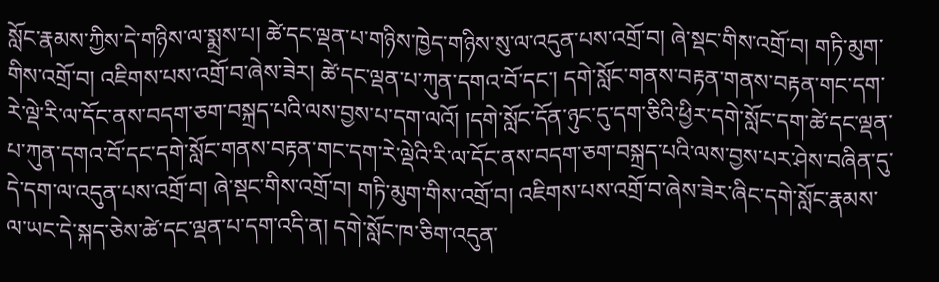སློང་རྣམས་ཀྱིས་དེ་གཉིས་ལ་སྨྲས་པ། ཚེ་དང་ལྡན་པ་གཉིས་ཁྱེད་གཉིས་སུ་ལ་འདུན་པས་འགྲོ་བ། ཞེ་སྡང་གིས་འགྲོ་བ། གཏི་མུག་གིས་འགྲོ་བ། འཇིགས་པས་འགྲོ་བ་ཞེས་ཟེར། ཚེ་དང་ལྡན་པ་ཀུན་དགའ་བོ་དང་། དགེ་སློང་གནས་བརྟན་གནས་བརྟན་གང་དག་རེ་ལྡེ་རི་ལ་དོང་ནས་བདག་ཅག་བསྐྲད་པའི་ལས་བྱས་པ་དག་ལའོ། །དགེ་སློང་དོན་ཉུང་དུ་དག་ཅིའི་ཕྱིར་དགེ་སློང་དག་ཚེ་དང་ལྡན་པ་ཀུན་དགའ་བོ་དང་དགེ་སློང་གནས་བརྟན་གང་དག་རེ་ལྡེའི་རི་ལ་དོང་ནས་བདག་ཅག་བསྐྲད་པའི་ལས་བྱས་པར་ཤེས་བཞིན་དུ་དེ་དག་ལ་འདུན་པས་འགྲོ་བ། ཞེ་སྡང་གིས་འགྲོ་བ། གཏི་མུག་གིས་འགྲོ་བ། འཇིགས་པས་འགྲོ་བ་ཞེས་ཟེར་ཞིང་དགེ་སློང་རྣམས་ལ་ཡང་དེ་སྐད་ཅེས་ཚེ་དང་ལྡན་པ་དག་འདི་ན། དགེ་སློང་ཁ་ཅིག་འདུན་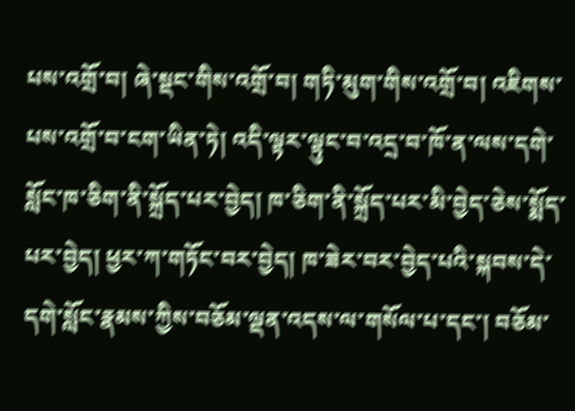པས་འགྲོ་བ། ཞེ་སྡང་གིས་འགྲོ་བ། གཏི་མུག་གིས་འགྲོ་བ། འཇིགས་པས་འགྲོ་བ་ངག་ཡིན་ཏེ། འདི་ལྟར་ལྟུང་བ་འདྲ་བ་ཁོ་ན་ལས་དགེ་སློང་ཁ་ཅིག་ནི་སྐྲོད་པར་བྱེད། ཁ་ཅིག་ནི་སྐྲོད་པར་མི་བྱེད་ཅེས་སྨོད་པར་བྱེད། ཕྱར་ཀ་གཏོང་བར་བྱེད། ཁ་ཟེར་བར་བྱེད་པའི་སྐབས་དེ་དགེ་སློང་རྣམས་ཀྱིས་བཅོམ་ལྡན་འདས་ལ་གསོལ་པ་དང་། བཅོམ་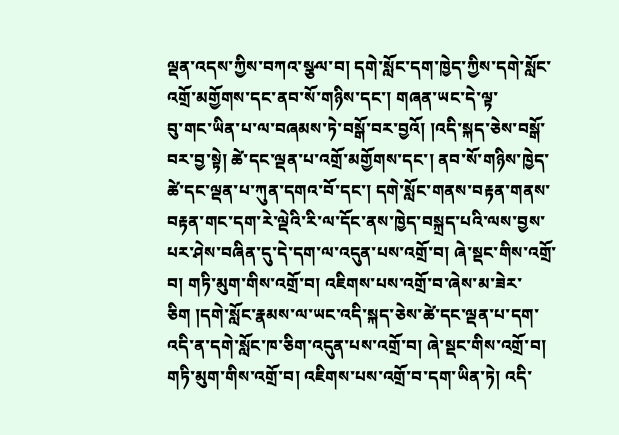ལྡན་འདས་ཀྱིས་བཀའ་སྩལ་བ། དགེ་སློང་དག་ཁྱེད་ཀྱིས་དགེ་སློང་འགྲོ་མགྱོགས་དང་ནབ་སོ་གཉིས་དང་། གཞན་ཡང་དེ་ལྟ་
བུ་གང་ཡིན་པ་ལ་བཞམས་ཏེ་བསྒོ་བར་བྱའོ། །འདི་སྐད་ཅེས་བསྒོ་བར་བྱ་སྟེ། ཚེ་དང་ལྡན་པ་འགྲོ་མགྱོགས་དང་། ནབ་སོ་གཉིས་ཁྱེད་ཚེ་དང་ལྡན་པ་ཀུན་དགའ་བོ་དང་། དགེ་སློང་གནས་བརྟན་གནས་བརྟན་གང་དག་རེ་ལྡེའི་རི་ལ་དོང་ནས་ཁྱེད་བསྐྲད་པའི་ལས་བྱས་པར་ཤེས་བཞིན་དུ་དེ་དག་ལ་འདུན་པས་འགྲོ་བ། ཞེ་སྡང་གིས་འགྲོ་བ། གཏི་མུག་གིས་འགྲོ་བ། འཇིགས་པས་འགྲོ་བ་ཞེས་མ་ཟེར་ཅིག །དགེ་སློང་རྣམས་ལ་ཡང་འདི་སྐད་ཅེས་ཚེ་དང་ལྡན་པ་དག་འདི་ན་དགེ་སློང་ཁ་ཅིག་འདུན་པས་འགྲོ་བ། ཞེ་སྡང་གིས་འགྲོ་བ། གཏི་མུག་གིས་འགྲོ་བ། འཇིགས་པས་འགྲོ་བ་དག་ཡིན་ཏེ། འདི་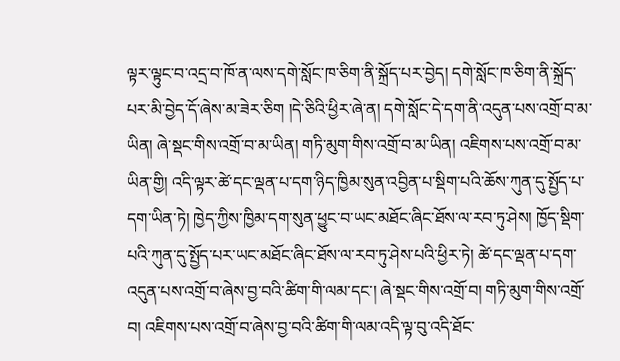ལྟར་ལྟུང་བ་འདྲ་བ་ཁོ་ན་ལས་དགེ་སློང་ཁ་ཅིག་ནི་སྐྲོད་པར་བྱེད། དགེ་སློང་ཁ་ཅིག་ནི་སྐྲོད་པར་མི་བྱེད་དོ་ཞེས་མ་ཟེར་ཅིག །དེ་ཅིའི་ཕྱིར་ཞེ་ན། དགེ་སློང་དེ་དག་ནི་འདུན་པས་འགྲོ་བ་མ་ཡིན། ཞེ་སྡང་གིས་འགྲོ་བ་མ་ཡིན། གཏི་མུག་གིས་འགྲོ་བ་མ་ཡིན། འཇིགས་པས་འགྲོ་བ་མ་ཡིན་གྱི། འདི་ལྟར་ཚེ་དང་ལྡན་པ་དག་ཉིད་ཁྱིམ་སུན་འབྱིན་པ་སྡིག་པའི་ཆོས་ཀུན་དུ་སྤྱོད་པ་དག་ཡིན་ཏེ། ཁྱེད་ཀྱིས་ཁྱིམ་དག་སུན་ཕྱུང་བ་ཡང་མཐོང་ཞིང་ཐོས་ལ་རབ་ཏུ་ཤེས། ཁྱོད་སྡིག་པའི་ཀུན་དུ་སྤྱོད་པར་ཡང་མཐོང་ཞིང་ཐོས་ལ་རབ་ཏུ་ཤེས་པའི་ཕྱིར་ཏེ། ཚེ་དང་ལྡན་པ་དག་འདུན་པས་འགྲོ་བ་ཞེས་བྱ་བའི་ཚིག་གི་ལམ་དང་། ཞེ་སྡང་གིས་འགྲོ་བ། གཏི་མུག་གིས་འགྲོ་བ། འཇིགས་པས་འགྲོ་བ་ཞེས་བྱ་བའི་ཚིག་གི་ལམ་འདི་ལྟ་བུ་འདི་ཐོང་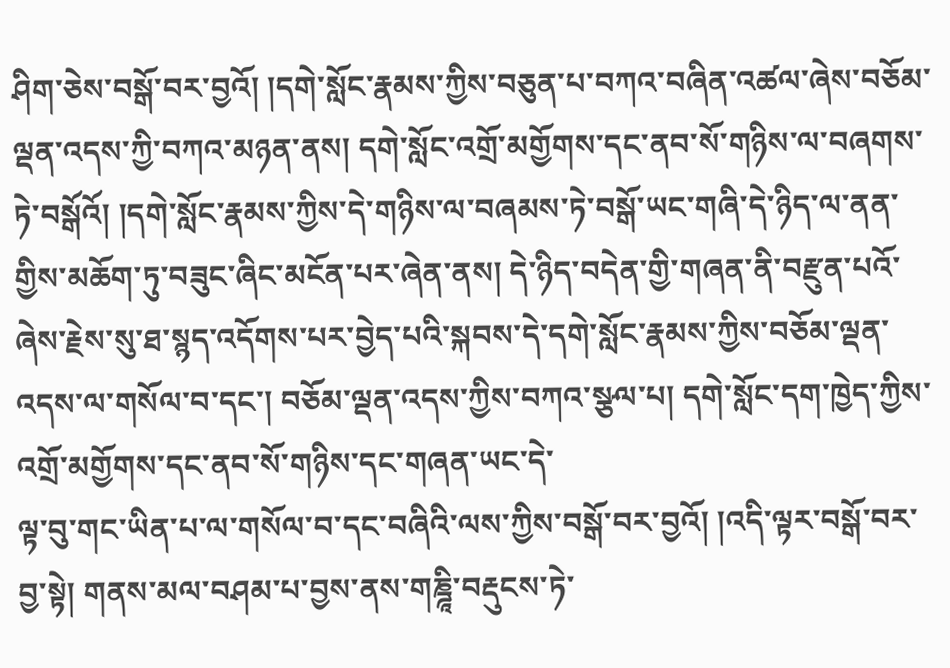ཤིག་ཅེས་བསྒོ་བར་བྱའོ། །དགེ་སློང་རྣམས་ཀྱིས་བཅུན་པ་བཀའ་བཞིན་འཚལ་ཞེས་བཅོམ་ལྡན་འདས་ཀྱི་བཀའ་མཉན་ནས། དགེ་སློང་འགྲོ་མགྱོགས་དང་ནབ་སོ་གཉིས་ལ་བཞགས་ཏེ་བསྒོའོ། །དགེ་སློང་རྣམས་ཀྱིས་དེ་གཉིས་ལ་བཞམས་ཏེ་བསྒོ་ཡང་གཞི་དེ་ཉིད་ལ་ནན་གྱིས་མཆོག་ཏུ་བཟུང་ཞིང་མངོན་པར་ཞེན་ནས། དེ་ཉིད་བདེན་གྱི་གཞན་ནི་བརྫུན་པའོ་ཞེས་རྗེས་སུ་ཐ་སྙད་འདོགས་པར་བྱེད་པའི་སྐབས་དེ་དགེ་སློང་རྣམས་ཀྱིས་བཅོམ་ལྡན་འདས་ལ་གསོལ་བ་དང་། བཅོམ་ལྡན་འདས་ཀྱིས་བཀའ་སྩལ་པ། དགེ་སློང་དག་ཁྱེད་ཀྱིས་འགྲོ་མགྱོགས་དང་ནབ་སོ་གཉིས་དང་གཞན་ཡང་དེ་
ལྟ་བུ་གང་ཡིན་པ་ལ་གསོལ་བ་དང་བཞིའི་ལས་ཀྱིས་བསྒོ་བར་བྱའོ། །འདི་ལྟར་བསྒོ་བར་བྱ་སྟེ། གནས་མལ་བཤམ་པ་བྱས་ནས་གཎྜཱི་བརྡུངས་ཏེ་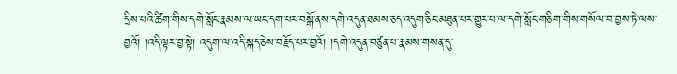དྲིས་པའི་ཚིག་གིས་དགེ་སློང་རྣམས་ལ་ཡང་དག་པར་བསྒོ་ནས་དགེ་འདུན་ཐམས་ཅད་འདུག་ཅིང་མཐུན་པར་གྱུར་པ་ལ་དགེ་སློང་གཅིག་གིས་གསོལ་བ་བྱས་ཏེ་ལས་བྱའོ། །འདི་ལྟར་བྱ་སྟེ། འདུག་ལ་འདི་སྐད་ཅེས་བརྗོད་པར་བྱའོ། །དགེ་འདུན་བཙུན་པ་རྣམས་གསན་དུ་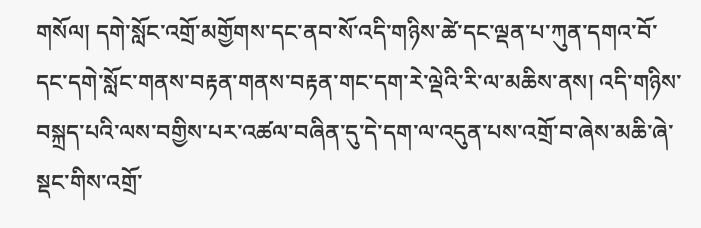གསོལ། དགེ་སློང་འགྲོ་མགྱོགས་དང་ནབ་སོ་འདི་གཉིས་ཚེ་དང་ལྡན་པ་ཀུན་དགའ་བོ་དང་དགེ་སློང་གནས་བརྟན་གནས་བརྟན་གང་དག་རེ་ལྡེའི་རི་ལ་མཆིས་ནས། འདི་གཉིས་བསྐྲད་པའི་ལས་བགྱིས་པར་འཚལ་བཞིན་དུ་དེ་དག་ལ་འདུན་པས་འགྲོ་བ་ཞེས་མཆི་ཞེ་སྡང་གིས་འགྲོ་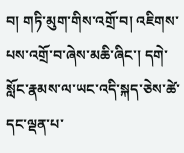བ། གཏི་མུག་གིས་འགྲོ་བ། འཇིགས་པས་འགྲོ་བ་ཞེས་མཆི་ཞིང་། དགེ་སློང་རྣམས་ལ་ཡང་འདི་སྐད་ཅེས་ཚེ་དང་ལྡན་པ་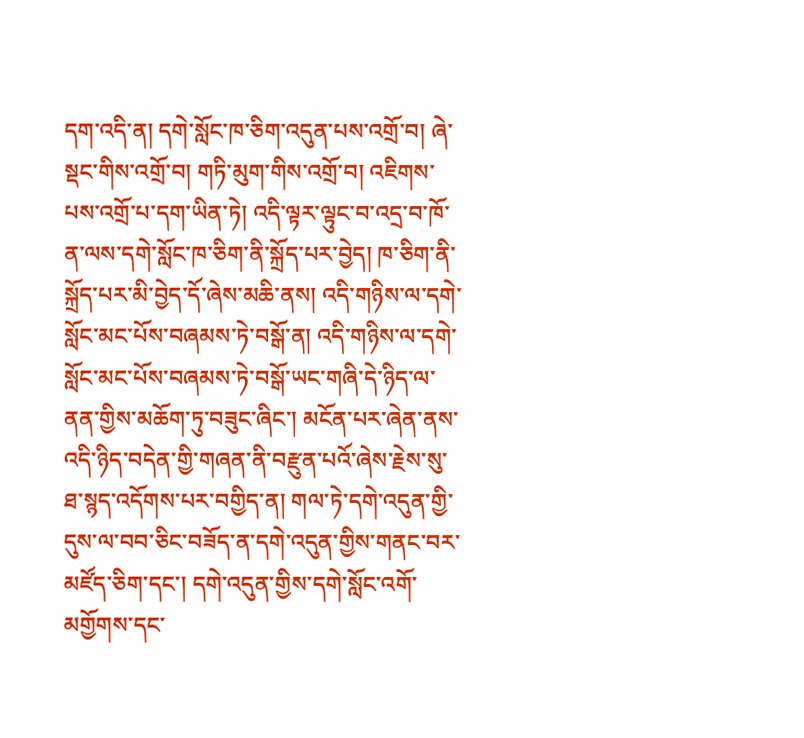དག་འདི་ན། དགེ་སློང་ཁ་ཅིག་འདུན་པས་འགྲོ་བ། ཞེ་སྡང་གིས་འགྲོ་བ། གཏི་མུག་གིས་འགྲོ་བ། འཇིགས་པས་འགྲོ་པ་དག་ཡིན་ཏེ། འདི་ལྟར་ལྟུང་བ་འདྲ་བ་ཁོ་ན་ལས་དགེ་སློང་ཁ་ཅིག་ནི་སྐྲོད་པར་བྱེད། ཁ་ཅིག་ནི་སྐྲོད་པར་མི་བྱེད་དོ་ཞེས་མཆི་ནས། འདི་གཉིས་ལ་དགེ་སློང་མང་པོས་བཞམས་ཏེ་བསྒོ་ན། འདི་གཉིས་ལ་དགེ་སློང་མང་པོས་བཞམས་ཏེ་བསྒོ་ཡང་གཞི་དེ་ཉིད་ལ་ནན་གྱིས་མཆོག་ཏུ་བཟུང་ཞིང་། མངོན་པར་ཞེན་ནས་འདི་ཉིད་བདེན་གྱི་གཞན་ནི་བརྫུན་པའོ་ཞེས་རྗེས་སུ་ཐ་སྙད་འདོགས་པར་བགྱིད་ན། གལ་ཏེ་དགེ་འདུན་གྱི་དུས་ལ་བབ་ཅིང་བཟོད་ན་དགེ་འདུན་གྱིས་གནང་བར་མཛོད་ཅིག་དང་། དགེ་འདུན་གྱིས་དགེ་སློང་འགོ་མགྱོགས་དང་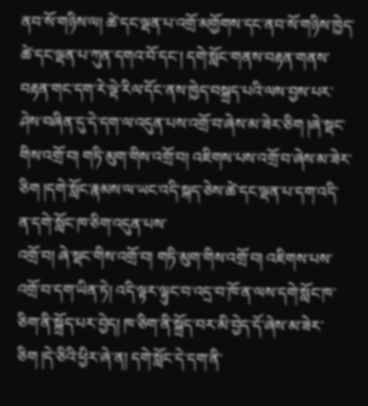ནབ་སོ་གཉིས་ལ། ཚེ་དང་ལྡན་པ་འགྲོ་མགྱོགས་དང་ནབ་སོ་གཉིས་ཁྱེད་ཚེ་དང་ལྡན་པ་ཀུན་དགའ་བོ་དང་། དགེ་སློང་གནས་བརྟན་གནས་བརྟན་གང་དག་རེ་ལྡེ་རིལ་དོང་ནས་ཁྱེད་བསྐྲད་པའི་ལས་བྱས་པར་ཤེས་བཞིན་དུ་དེ་དག་ལ་འདུན་པས་འགྲོ་བ་ཞེས་མ་ཟེར་ཅིག །ཞེ་སྡང་གིས་འགྲོ་བ། གཏི་མུག་གིས་འགྲོ་བ། འཇིགས་པས་འགྲོ་བ་ཞེས་མ་ཟེར་ཅིག །དགེ་སློང་རྣམས་ལ་ཡང་འདི་སྐད་ཅེས་ཚེ་དང་ལྡན་པ་དག་འདི་ན་དགེ་སློང་ཁ་ཅིག་འདུན་པས་
འགྲོ་བ། ཞེ་སྡང་གིས་འགྲོ་བ། གཏི་མུག་གིས་འགྲོ་བ། འཇིགས་པས་འགྲོ་བ་དག་ཡིན་ཏེ། འདི་ལྟར་ལྟུང་བ་འདྲ་བ་ཁོ་ན་ལས་དགེ་སློང་ཁ་ཅིག་ནི་སྐྲོད་པར་བྱེད། ཁ་ཅིག་ནི་སྐྲོད་བར་མི་བྱེད་དོ་ཞེས་མ་ཟེར་ཅིག །དེ་ཅིའི་ཕྱིར་ཞེ་ན། དགེ་སློང་དེ་དག་ནི་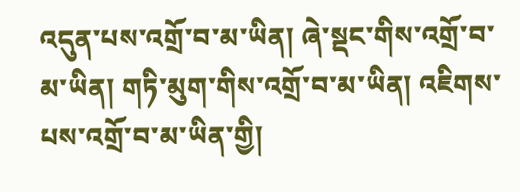འདུན་པས་འགྲོ་བ་མ་ཡིན། ཞེ་སྡང་གིས་འགྲོ་བ་མ་ཡིན། གཏི་མུག་གིས་འགྲོ་བ་མ་ཡིན། འཇིགས་པས་འགྲོ་བ་མ་ཡིན་གྱི།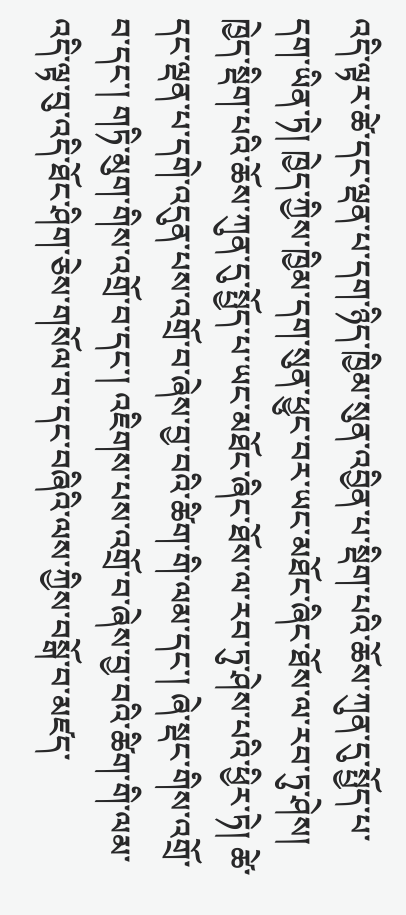འདི་ལྟར་ཚེ་དང་ལྡན་པ་དག་ཉིད་ཁྱིམ་སུན་འབྱིན་པ་སྡིག་པའི་ཆོས་ཀུན་དུ་སྤྱོད་པ་དག་ཡིན་ཏེ། ཁྱེད་ཀྱིས་ཁྱིམ་དག་སུན་ཕྱུང་བར་ཡང་མཐོང་ཞིང་ཐོས་ལ་རབ་ཏུ་ཤེས། ཁྱེད་སྡིག་པའི་ཆོས་ཀུན་དུ་སྤྱོད་པ་ཡང་མཐོང་ཞིང་ཐོས་ལ་རབ་ཏུ་ཤེས་པའི་ཕྱིར་ཏེ། ཚེ་དང་ལྡན་པ་དགེ་འདུན་པས་འགྲོ་བ་ཞེས་བྱ་བའི་ཚིག་གི་ལམ་དང་། ཞེ་སྡང་གིས་འགྲོ་བ་དང་། གཏི་མུག་གིས་འགྲོ་བ་དང་། འཇིགས་པས་འགྲོ་བ་ཞེས་བྱ་བའི་ཚིག་གི་ལམ་འདི་ལྟ་བུ་འདི་ཐོང་ཤིག་ཅེས་གསོལ་བ་དང་བཞིའི་ལས་ཀྱིས་བསྒོ་བ་མཛད་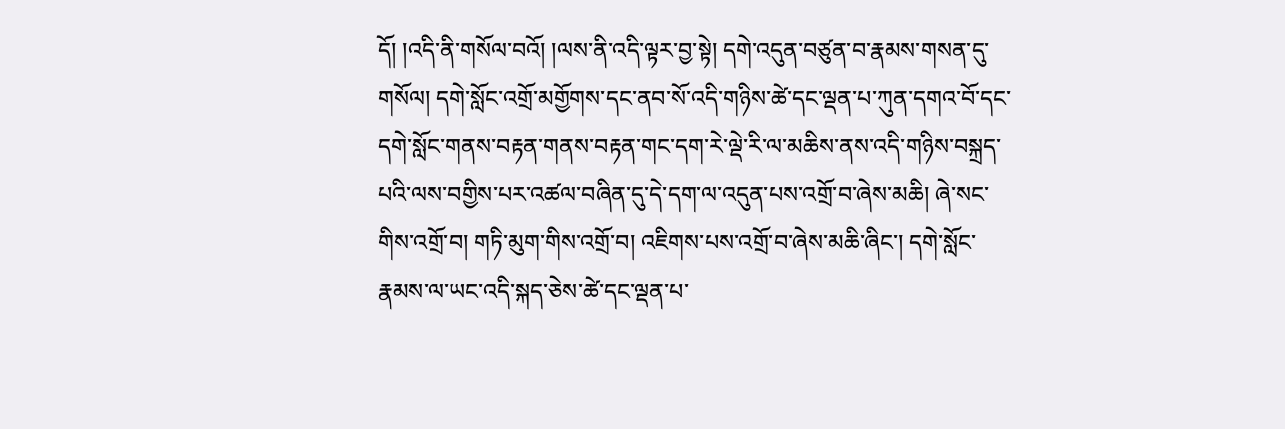དོ། །འདི་ནི་གསོལ་བའོ། །ལས་ནི་འདི་ལྟར་བྱ་སྟེ། དགེ་འདུན་བཙུན་བ་རྣམས་གསན་དུ་གསོལ། དགེ་སློང་འགྲོ་མགྱོགས་དང་ནབ་སོ་འདི་གཉིས་ཚེ་དང་ལྡན་པ་ཀུན་དགའ་བོ་དང་དགེ་སློང་གནས་བརྟན་གནས་བརྟན་གང་དག་རེ་ལྡེ་རི་ལ་མཆིས་ནས་འདི་གཉིས་བསྐྲད་པའི་ལས་བགྱིས་པར་འཚལ་བཞིན་དུ་དེ་དག་ལ་འདུན་པས་འགྲོ་བ་ཞེས་མཆི། ཞེ་སང་གིས་འགྲོ་བ། གཏི་མུག་གིས་འགྲོ་བ། འཇིགས་པས་འགྲོ་བ་ཞེས་མཆི་ཞིང་། དགེ་སློང་རྣམས་ལ་ཡང་འདི་སྐད་ཅེས་ཚེ་དང་ལྡན་པ་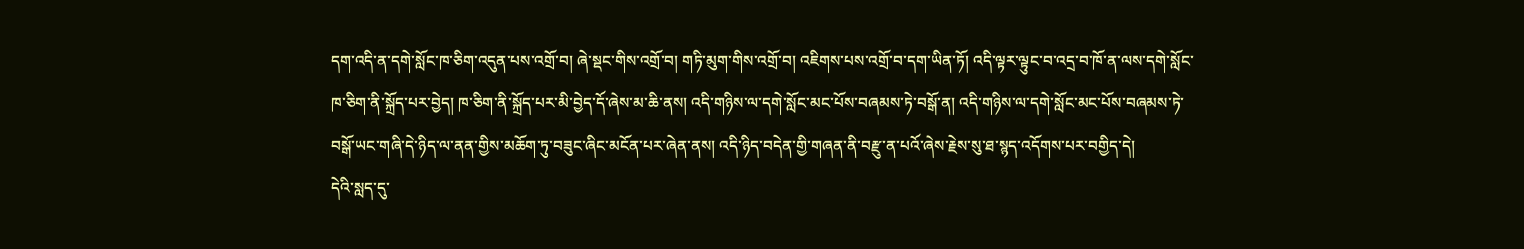དག་འདི་ན་དགེ་སློང་ཁ་ཅིག་འདུན་པས་འགྲོ་བ། ཞེ་སྡང་གིས་འགྲོ་བ། གཏི་མུག་གིས་འགྲོ་བ། འཇིགས་པས་འགྲོ་བ་དག་ཡིན་ཏོ། འདི་ལྟར་ལྟུང་བ་འདྲ་བ་ཁོ་ན་ལས་དགེ་སློང་ཁ་ཅིག་ནི་སྐྲོད་པར་བྱེད། ཁ་ཅིག་ནི་སྐྲོད་པར་མི་བྱེད་དོ་ཞེས་མ་ཆི་ནས། འདི་གཉིས་ལ་དགེ་སློང་མང་པོས་བཞམས་ཏེ་བསྒོ་ན། འདི་གཉིས་ལ་དགེ་སློང་མང་པོས་བཞམས་ཏེ་བསྒོ་ཡང་གཞི་དེ་ཉིད་ལ་ནན་གྱིས་མཆོག་ཏུ་བཟུང་ཞིང་མངོན་པར་ཞེན་ནས། འདི་ཉིད་བདེན་གྱི་གཞན་ནི་བརྫུ་ན་པའོ་ཞེས་རྗེས་སུ་ཐ་སྙད་འདོགས་པར་བགྱིད་དེ།
དེའི་སླད་དུ་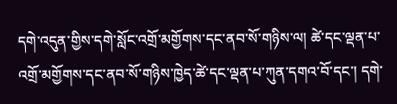དགེ་འདུན་གྱིས་དགེ་སློང་འགྲོ་མགྱོགས་དང་ནབ་སོ་གཉིས་ལ། ཚེ་དང་ལྡན་པ་འགྲོ་མགྱོགས་དང་ནབ་སོ་གཉིས་ཁྱེད་ཚེ་དང་ལྡན་པ་ཀུན་དགའ་བོ་དང་། དགེ་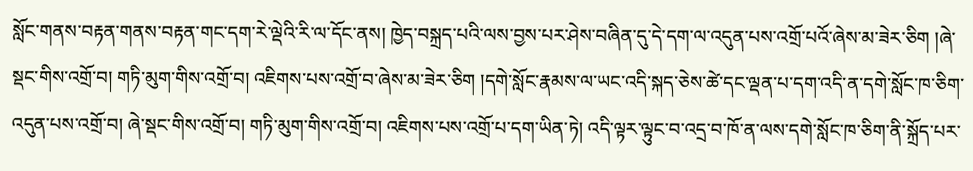སློང་གནས་བརྟན་གནས་བརྟན་གང་དག་རེ་ལྡེའི་རི་ལ་དོང་ནས། ཁྱེད་བསྐྲད་པའི་ལས་བྱས་པར་ཤེས་བཞིན་དུ་དེ་དག་ལ་འདུན་པས་འགྲོ་པའོ་ཞེས་མ་ཟེར་ཅིག །ཞེ་སྡང་གིས་འགྲོ་བ། གཏི་མུག་གིས་འགྲོ་བ། འཇིགས་པས་འགྲོ་བ་ཞེས་མ་ཟེར་ཅིག །དགེ་སློང་རྣམས་ལ་ཡང་འདི་སྐད་ཅེས་ཚེ་དང་ལྡན་པ་དག་འདི་ན་དགེ་སློང་ཁ་ཅིག་འདུན་པས་འགྲོ་བ། ཞེ་སྡང་གིས་འགྲོ་བ། གཏི་མུག་གིས་འགྲོ་བ། འཇིགས་པས་འགྲོ་པ་དག་ཡིན་ཏེ། འདི་ལྟར་ལྟུང་བ་འདྲ་བ་ཁོ་ན་ལས་དགེ་སློང་ཁ་ཅིག་ནི་སྐྲོད་པར་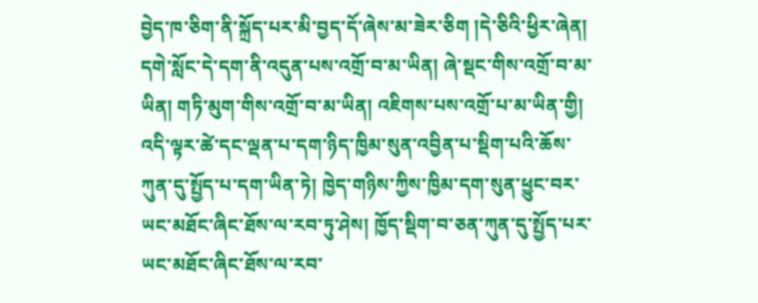བྱེད་ཁ་ཅིག་ནི་སྐྲོད་པར་མི་བྱད་དོ་ཞེས་མ་ཟེར་ཅིག །དེ་ཅིའི་ཕྱིར་ཞེན། དགེ་སློང་དེ་དག་ནི་འདུན་པས་འགྲོ་བ་མ་ཡིན། ཞེ་སྡང་གིས་འགྲོ་བ་མ་ཡིན། གཏི་མུག་གིས་འགྲོ་བ་མ་ཡིན། འཇིགས་པས་འགྲོ་པ་མ་ཡིན་གྱི། འདི་ལྟར་ཚེ་དང་ལྡན་པ་དག་ཉིད་ཁྱིམ་སུན་འབྱིན་པ་སྡིག་པའི་ཆོས་ཀུན་དུ་སྤྱོད་པ་དག་ཡིན་ཏེ། ཁྱེད་གཉིས་ཀྱིས་ཁྱིམ་དག་སུན་ཕྱུང་བར་ཡང་མཐོང་ཞིང་ཐོས་ལ་རབ་ཏུ་ཤེས། ཁྱོད་སྡིག་བ་ཅན་ཀུན་དུ་སྤྱོད་པར་ཡང་མཐོང་ཞིང་ཐོས་ལ་རབ་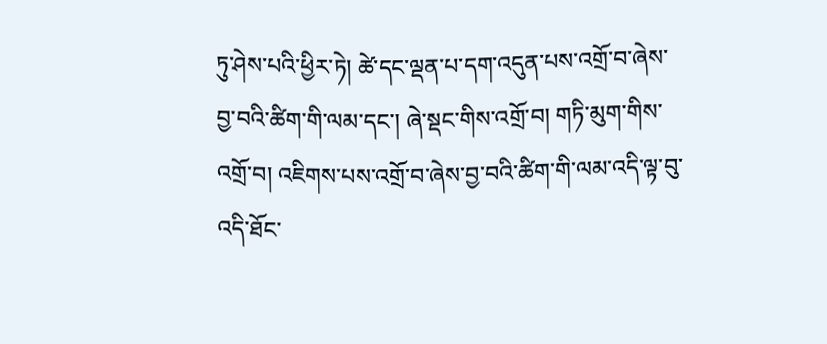ཏུ་ཤེས་པའི་ཕྱིར་ཏེ། ཚེ་དང་ལྡན་པ་དག་འདུན་པས་འགྲོ་བ་ཞེས་བྱ་བའི་ཚིག་གི་ལམ་དང་། ཞེ་སྡང་གིས་འགྲོ་བ། གཏི་མུག་གིས་འགྲོ་བ། འཇིགས་པས་འགྲོ་བ་ཞེས་བྱ་བའི་ཚིག་གི་ལམ་འདི་ལྟ་བུ་འདི་ཐོང་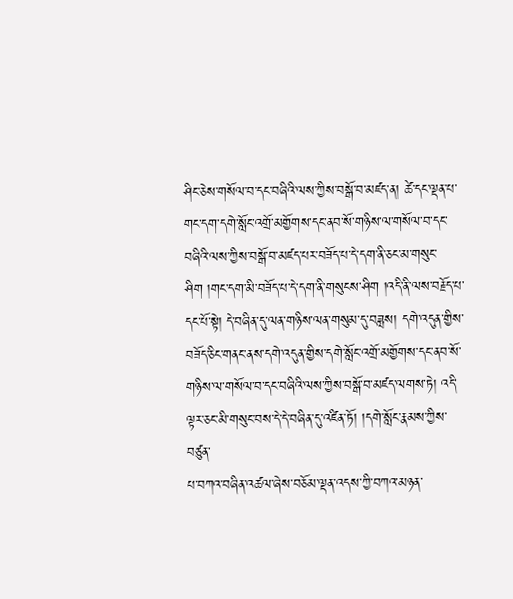ཤིང་ཅེས་གསོལ་བ་དང་བཞིའི་ལས་ཀྱིས་བསྒོ་བ་མཛད་ན། ཚེ་དང་ལྡན་པ་གང་དག་དགེ་སློང་འགྲོ་མགྱོགས་དང་ནབ་སོ་གཉིས་ལ་གསོལ་བ་དང་བཞིའི་ལས་ཀྱིས་བསྒོ་བ་མཛད་པར་བཟོད་པ་དེ་དག་ནི་ཅང་མ་གསུང་ཤིག །གང་དག་མི་བཟོད་པ་དེ་དག་ནི་གསུངས་ཤིག །འདི་ནི་ལས་བརྗོད་པ་དང་པོ་སྟེ། དེ་བཞིན་དུ་ལན་གཉིས་ལན་གསུམ་དུ་བཟླས། དགེ་འདུན་གྱིས་བཟོད་ཅིང་གནང་ནས་དགེ་འདུན་གྱིས་དགེ་སློང་འགྲོ་མགྱོགས་དང་ནབ་སོ་གཉིས་ལ་གསོལ་བ་དང་བཞིའི་ལས་ཀྱིས་བསྒོ་བ་མཛད་ལགས་ཏེ། འདི་ལྟར་ཅང་མི་གསུང་བས་དེ་དེ་བཞིན་དུ་འཛིན་ཏོ། །དགེ་སློང་རྣམས་ཀྱིས་བཙུན་
པ་བཀའ་བཞིན་འཚལ་ཞེས་བཅོམ་ལྡན་འདས་ཀྱི་བཀའ་མཉན་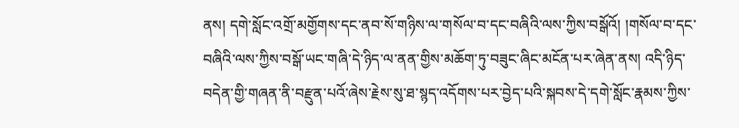ནས། དགེ་སློང་འགྲོ་མགྱོགས་དང་ནབ་སོ་གཉིས་ལ་གསོལ་བ་དང་བཞིའི་ལས་ཀྱིས་བསྒོའོ། །གསོལ་བ་དང་བཞིའི་ལས་ཀྱིས་བསྒོ་ཡང་གཞི་དེ་ཉིད་ལ་ནན་གྱིས་མཆོག་ཏུ་བཟུང་ཞིང་མངོན་པར་ཞེན་ནས། འདི་ཉིད་བདེན་གྱི་གཞན་ནི་བརྫུན་པའོ་ཞེས་རྗེས་སུ་ཐ་སྙད་འདོགས་པར་བྱེད་པའི་སྐབས་དེ་དགེ་སློང་རྣམས་ཀྱིས་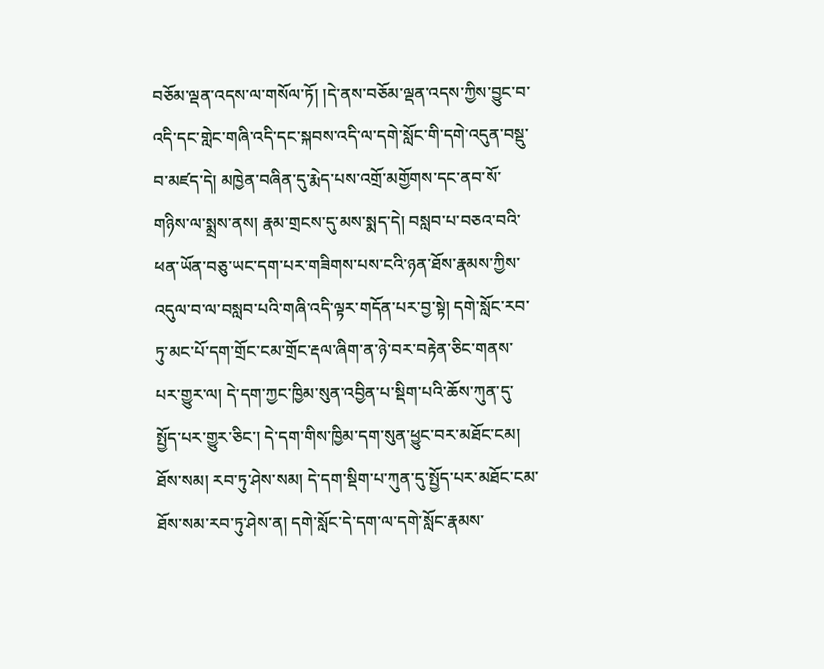བཅོམ་ལྡན་འདས་ལ་གསོལ་ཏོ། །དེ་ནས་བཅོམ་ལྡན་འདས་ཀྱིས་བྱུང་བ་འདི་དང་གླེང་གཞི་འདི་དང་སྐབས་འདི་ལ་དགེ་སློང་གི་དགེ་འདུན་བསྡུ་བ་མཛད་དེ། མཁྱེན་བཞིན་དུ་རྨེད་པས་འགྲོ་མགྱོགས་དང་ནབ་སོ་གཉིས་ལ་སྨྲས་ནས། རྣམ་གྲངས་དུ་མས་སྨད་དེ། བསླབ་པ་བཅའ་བའི་ཕན་ཡོན་བཅུ་ཡང་དག་པར་གཟིགས་པས་ངའི་ཉན་ཐོས་རྣམས་ཀྱིས་འདུལ་བ་ལ་བསླབ་པའི་གཞི་འདི་ལྟར་གདོན་པར་བྱ་སྟེ། དགེ་སློང་རབ་ཏུ་མང་པོ་དག་གྲོང་ངམ་གྲོང་རྡལ་ཞིག་ན་ཉེ་བར་བརྟེན་ཅིང་གནས་པར་གྱུར་ལ། དེ་དག་ཀྱང་ཁྱིམ་སུན་འབྱིན་པ་སྡིག་པའི་ཆོས་ཀུན་དུ་སྤྱོད་པར་གྱུར་ཅིང་། དེ་དག་གིས་ཁྱིམ་དག་སུན་ཕྱུང་བར་མཐོང་ངམ། ཐོས་སམ། རབ་ཏུ་ཤེས་སམ། དེ་དག་སྡིག་པ་ཀུན་དུ་སྤྱོད་པར་མཐོང་ངམ་ཐོས་སམ་རབ་ཏུ་ཤེས་ན། དགེ་སློང་དེ་དག་ལ་དགེ་སློང་རྣམས་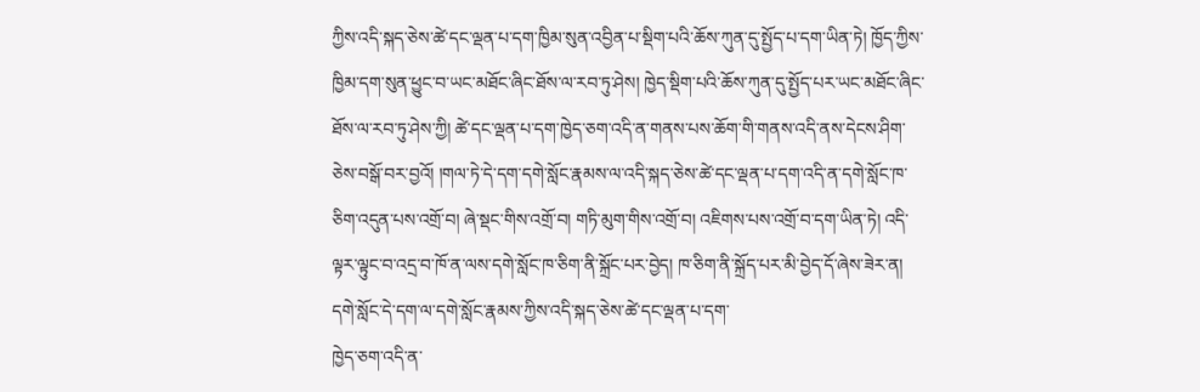ཀྱིས་འདི་སྐད་ཅེས་ཚེ་དང་ལྡན་པ་དག་ཁྱིམ་སུན་འབྱིན་པ་སྡིག་པའི་ཆོས་ཀུན་དུ་སྤྱོད་པ་དག་ཡིན་ཏེ། ཁྱོད་ཀྱིས་ཁྱིམ་དག་སུན་ཕྱུང་བ་ཡང་མཐོང་ཞིང་ཐོས་ལ་རབ་ཏུ་ཤེས། ཁྱེད་སྡིག་པའི་ཆོས་ཀུན་དུ་སྤྱོད་པར་ཡང་མཐོང་ཞིང་ཐོས་ལ་རབ་ཏུ་ཤེས་ཀྱི། ཚེ་དང་ལྡན་པ་དག་ཁྱེད་ཅག་འདི་ན་གནས་པས་ཆོག་གི་གནས་འདི་ནས་དེངས་ཤིག་ཅེས་བསྒོ་བར་བྱའོ། །གལ་ཏེ་དེ་དག་དགེ་སློང་རྣམས་ལ་འདི་སྐད་ཅེས་ཚེ་དང་ལྡན་པ་དག་འདི་ན་དགེ་སློང་ཁ་ཅིག་འདུན་པས་འགྲོ་བ། ཞེ་སྡང་གིས་འགྲོ་བ། གཏི་མུག་གིས་འགྲོ་བ། འཇིགས་པས་འགྲོ་བ་དག་ཡིན་ཏེ། འདི་ལྟར་ལྟུང་བ་འདྲ་བ་ཁོ་ན་ལས་དགེ་སློང་ཁ་ཅིག་ནི་སྐྲོང་པར་བྱེད། ཁ་ཅིག་ནི་སྐྲོད་པར་མི་བྱེད་དོ་ཞེས་ཟེར་ན། དགེ་སློང་དེ་དག་ལ་དགེ་སློང་རྣམས་ཀྱིས་འདི་སྐད་ཅེས་ཚེ་དང་ལྡན་པ་དག་
ཁྱེད་ཅག་འདི་ན་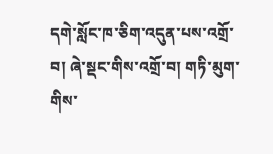དགེ་སློང་ཁ་ཅིག་འདུན་པས་འགྲོ་བ། ཞེ་སྡང་གིས་འགྲོ་བ། གཏི་མུག་གིས་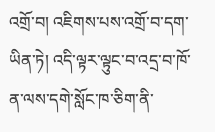འགྲོ་བ། འཇིགས་པས་འགྲོ་བ་དག་ཡིན་ཏེ། འདི་ལྟར་ལྟུང་བ་འདྲ་བ་ཁོ་ན་ལས་དགེ་སློང་ཁ་ཅིག་ནི་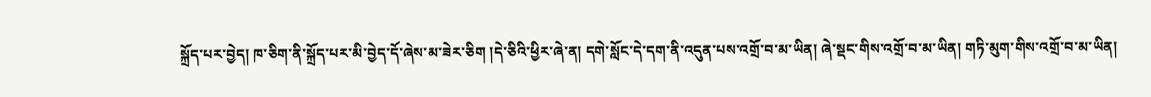སྐྲོད་པར་བྱེད། ཁ་ཅིག་ནི་སྐྲོད་པར་མི་བྱེད་དོ་ཞེས་མ་ཟེར་ཅིག །དེ་ཅིའི་ཕྱིར་ཞེ་ན། དགེ་སློང་དེ་དག་ནི་འདུན་པས་འགྲོ་བ་མ་ཡིན། ཞེ་སྡང་གིས་འགྲོ་བ་མ་ཡིན། གཏི་མུག་གིས་འགྲོ་བ་མ་ཡིན།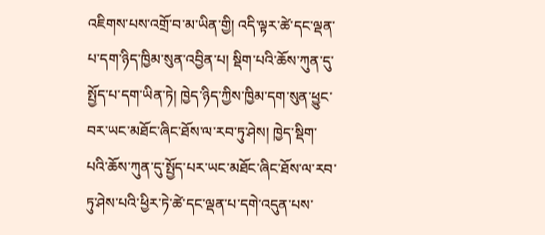འཇིགས་པས་འགྲོ་བ་མ་ཡིན་གྱི། འདི་ལྟར་ཚེ་དང་ལྡན་པ་དག་ཉིད་ཁྱིམ་སུན་འབྱིན་པ། སྡིག་པའི་ཆོས་ཀུན་དུ་སྤྱོད་པ་དག་ཡིན་ཏེ། ཁྱེད་ཉིད་ཀྱིས་ཁྱིམ་དག་སུན་ཕྱུང་བར་ཡང་མཐོང་ཞིང་ཐོས་ལ་རབ་ཏུ་ཤེས། ཁྱེད་སྡིག་པའི་ཆོས་ཀུན་དུ་སྤྱོད་པར་ཡང་མཐོང་ཞིང་ཐོས་ལ་རབ་ཏུ་ཤེས་པའི་ཕྱིར་ཏེ་ཚེ་དང་ལྡན་པ་དགེ་འདུན་པས་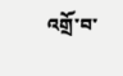འགྲོ་བ་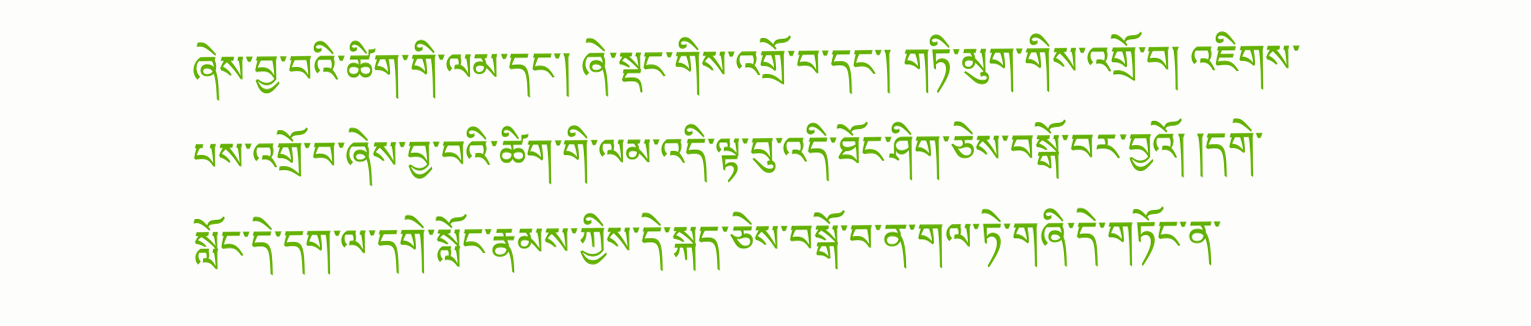ཞེས་བྱ་བའི་ཚིག་གི་ལམ་དང་། ཞེ་སྡང་གིས་འགྲོ་བ་དང་། གཏི་མུག་གིས་འགྲོ་བ། འཇིགས་པས་འགྲོ་བ་ཞེས་བྱ་བའི་ཚིག་གི་ལམ་འདི་ལྟ་བུ་འདི་ཐོང་ཤིག་ཅེས་བསྒོ་བར་བྱའོ། །དགེ་སློང་དེ་དག་ལ་དགེ་སློང་རྣམས་ཀྱིས་དེ་སྐད་ཅེས་བསྒོ་བ་ན་གལ་ཏེ་གཞི་དེ་གཏོང་ན་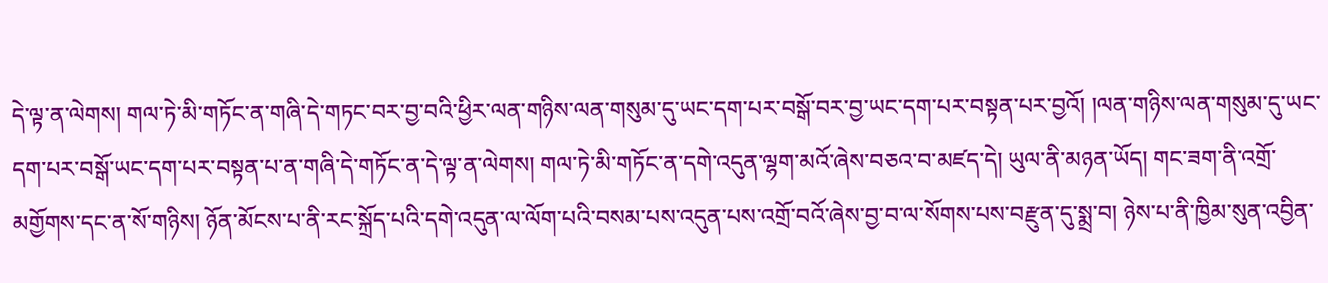དེ་ལྟ་ན་ལེགས། གལ་ཏེ་མི་གཏོང་ན་གཞི་དེ་གཏང་བར་བྱ་བའི་ཕྱིར་ལན་གཉིས་ལན་གསུམ་དུ་ཡང་དག་པར་བསྒོ་བར་བྱ་ཡང་དག་པར་བསྟན་པར་བྱའོ། །ལན་གཉིས་ལན་གསུམ་དུ་ཡང་དག་པར་བསྒོ་ཡང་དག་པར་བསྟན་པ་ན་གཞི་དེ་གཏོང་ན་དེ་ལྟ་ན་ལེགས། གལ་ཏེ་མི་གཏོང་ན་དགེ་འདུན་ལྷག་མའོ་ཞེས་བཅའ་བ་མཛད་དེ། ཡུལ་ནི་མཉན་ཡོད། གང་ཟག་ནི་འགྲོ་མགྱོགས་དང་ན་སོ་གཉིས། ཉོན་མོངས་པ་ནི་རང་སྐྲོད་པའི་དགེ་འདུན་ལ་ལོག་པའི་བསམ་པས་འདུན་པས་འགྲོ་བའོ་ཞེས་བྱ་བ་ལ་སོགས་པས་བརྫུན་དུ་སྨྲ་བ། ཉེས་པ་ནི་ཁྱིམ་སུན་འབྱིན་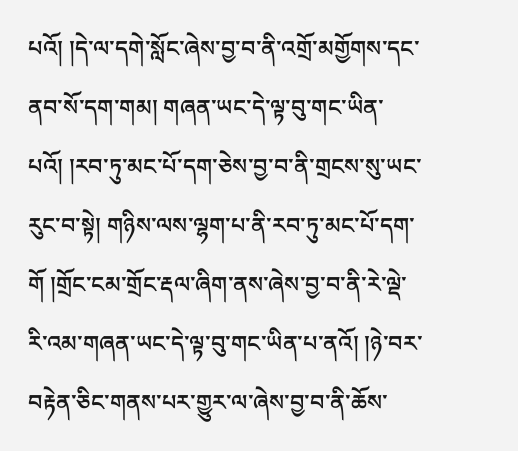པའོ། །དེ་ལ་དགེ་སློང་ཞེས་བྱ་བ་ནི་འགྲོ་མགྱོགས་དང་ནབ་སོ་དག་གམ། གཞན་ཡང་དེ་ལྟ་བུ་གང་ཡིན་པའོ། །རབ་ཏུ་མང་པོ་དག་ཅེས་བྱ་བ་ནི་གྲངས་སུ་ཡང་རུང་བ་སྟེ། གཉིས་ལས་ལྷག་པ་ནི་རབ་ཏུ་མང་པོ་དག་གོ །གྲོང་ངམ་གྲོང་རྡལ་ཞིག་ནས་ཞེས་བྱ་བ་ནི་རེ་ལྡེ་རི་འམ་གཞན་ཡང་དེ་ལྟ་བུ་གང་ཡིན་པ་ནའོ། །ཉེ་བར་བརྟེན་ཅིང་གནས་པར་གྱུར་ལ་ཞེས་བྱ་བ་ནི་ཆོས་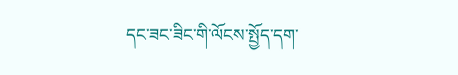དང་ཟང་ཟིང་གི་ལོངས་སྤྱོད་དག་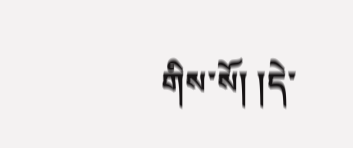གིས་སོ། །དེ་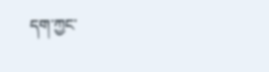དག་ཀྱང་